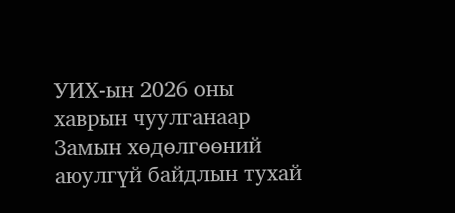УИХ-ын 2026 оны хаврын чуулганаар Замын хөдөлгөөний аюулгүй байдлын тухай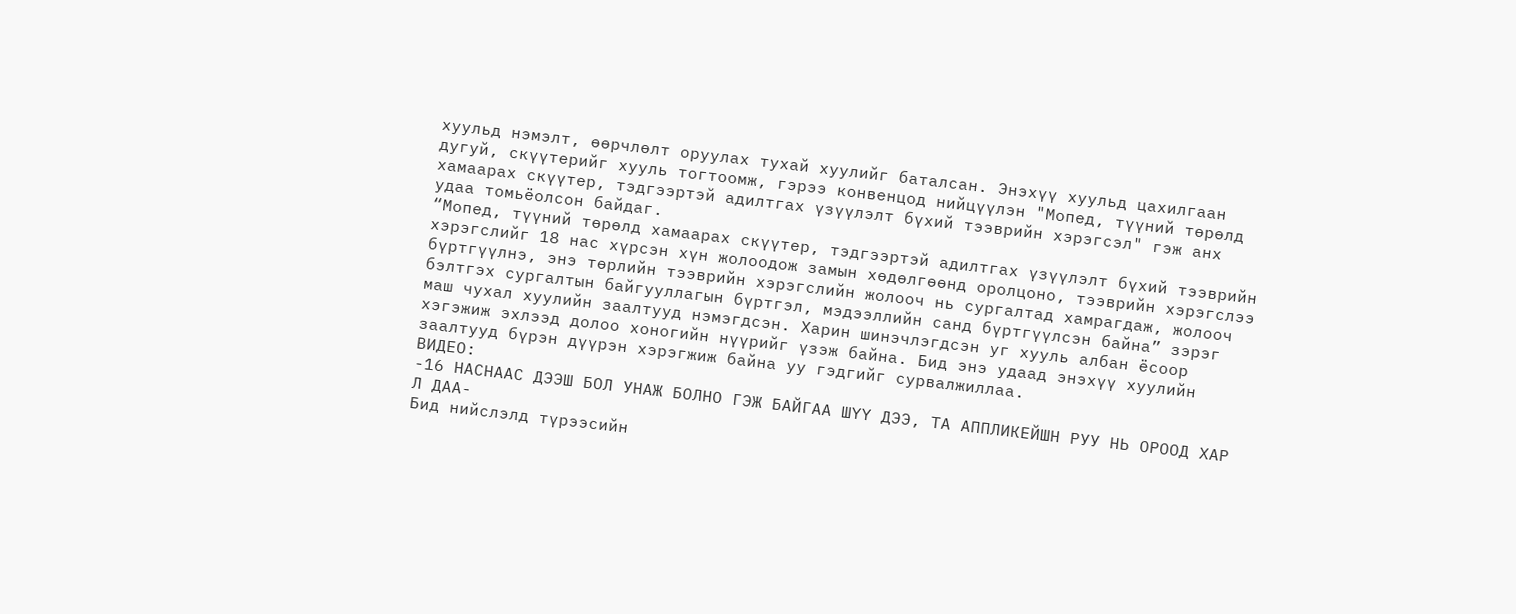хуульд нэмэлт, өөрчлөлт оруулах тухай хуулийг баталсан. Энэхүү хуульд цахилгаан дугуй, скүүтерийг хууль тогтоомж, гэрээ конвенцод нийцүүлэн "Мопед, түүний төрөлд хамаарах скүүтер, тэдгээртэй адилтгах үзүүлэлт бүхий тээврийн хэрэгсэл" гэж анх удаа томьёолсон байдаг.
“Мопед, түүний төрөлд хамаарах скүүтер, тэдгээртэй адилтгах үзүүлэлт бүхий тээврийн хэрэгслийг 18 нас хүрсэн хүн жолоодож замын хөдөлгөөнд оролцоно, тээврийн хэрэгслээ бүртгүүлнэ, энэ төрлийн тээврийн хэрэгслийн жолооч нь сургалтад хамрагдаж, жолооч бэлтгэх сургалтын байгууллагын бүртгэл, мэдээллийн санд бүртгүүлсэн байна” зэрэг маш чухал хуулийн заалтууд нэмэгдсэн. Харин шинэчлэгдсэн уг хууль албан ёсоор хэгэжиж эхлээд долоо хоногийн нүүрийг үзэж байна. Бид энэ удаад энэхүү хуулийн заалтууд бүрэн дүүрэн хэрэгжиж байна уу гэдгийг сурвалжиллаа.
ВИДЕО:
-16 НАСНААС ДЭЭШ БОЛ УНАЖ БОЛНО ГЭЖ БАЙГАА ШҮҮ ДЭЭ, ТА АППЛИКЕЙШН РУУ НЬ ОРООД ХАР Л ДАА-
Бид нийслэлд түрээсийн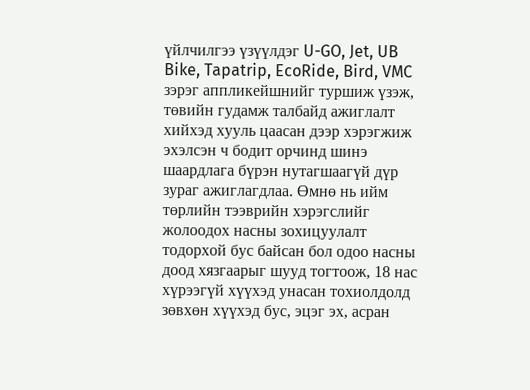үйлчилгээ үзүүлдэг U-GO, Jet, UB Bike, Tapatrip, EcoRide, Bird, VMC зэрэг аппликейшнийг туршиж үзэж, төвийн гудамж талбайд ажиглалт хийхэд хууль цаасан дээр хэрэгжиж эхэлсэн ч бодит орчинд шинэ шаардлага бүрэн нутагшаагүй дүр зураг ажиглагдлаа. Өмнө нь ийм төрлийн тээврийн хэрэгслийг жолоодох насны зохицуулалт тодорхой бус байсан бол одоо насны доод хязгаарыг шууд тогтоож, 18 нас хүрээгүй хүүхэд унасан тохиолдолд зөвхөн хүүхэд бус, эцэг эх, асран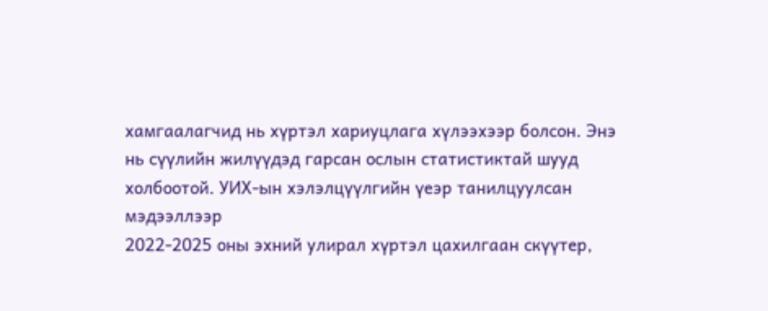хамгаалагчид нь хүртэл хариуцлага хүлээхээр болсон. Энэ нь сүүлийн жилүүдэд гарсан ослын статистиктай шууд холбоотой. УИХ-ын хэлэлцүүлгийн үеэр танилцуулсан мэдээллээр
2022-2025 оны эхний улирал хүртэл цахилгаан скүүтер,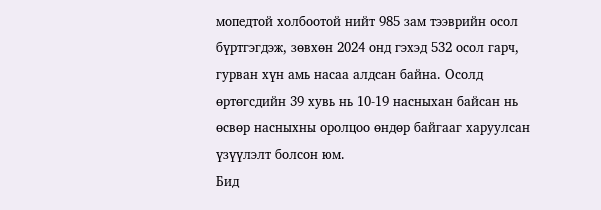мопедтой холбоотой нийт 985 зам тээврийн осол бүртгэгдэж, зөвхөн 2024 онд гэхэд 532 осол гарч, гурван хүн амь насаа алдсан байна. Осолд өртөгсдийн 39 хувь нь 10-19 насныхан байсан нь өсвөр насныхны оролцоо өндөр байгааг харуулсан үзүүлэлт болсон юм.
Бид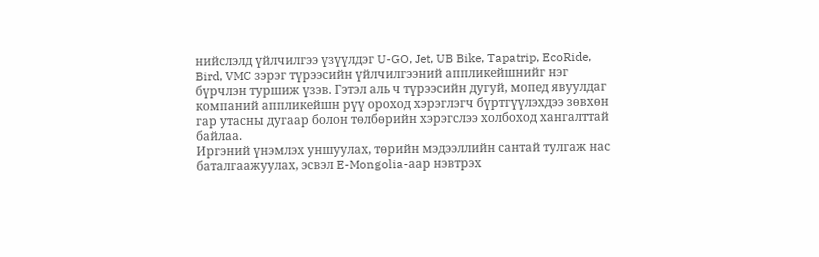нийслэлд үйлчилгээ үзүүлдэг U-GO, Jet, UB Bike, Tapatrip, EcoRide, Bird, VMC зэрэг түрээсийн үйлчилгээний аппликейшнийг нэг бүрчлэн туршиж үзэв. Гэтэл аль ч түрээсийн дугуй, мопед явуулдаг компаний аппликейшн рүү ороход хэрэглэгч бүртгүүлэхдээ зөвхөн гар утасны дугаар болон төлбөрийн хэрэгслээ холбоход хангалттай байлаа.
Иргэний үнэмлэх уншуулах, төрийн мэдээллийн сантай тулгаж нас баталгаажуулах, эсвэл E-Mongolia-аар нэвтрэх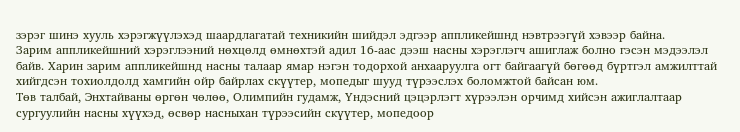зэрэг шинэ хууль хэрэгжүүлэхэд шаардлагатай техникийн шийдэл эдгээр аппликейшнд нэвтрээгүй хэвээр байна.
Зарим аппликейшний хэрэглээний нөхцөлд өмнөхтэй адил 16-аас дээш насны хэрэглэгч ашиглаж болно гэсэн мэдээлэл байв. Харин зарим аппликейшнд насны талаар ямар нэгэн тодорхой анхааруулга огт байгаагүй бөгөөд бүртгэл амжилттай хийгдсэн тохиолдолд хамгийн ойр байрлах скүүтер, мопедыг шууд түрээслэх боломжтой байсан юм.
Төв талбай, Энхтайваны өргөн чөлөө, Олимпийн гудамж, Үндэсний цэцэрлэгт хүрээлэн орчимд хийсэн ажиглалтаар сургуулийн насны хүүхэд, өсвөр насныхан түрээсийн скүүтер, мопедоор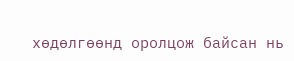хөдөлгөөнд оролцож байсан нь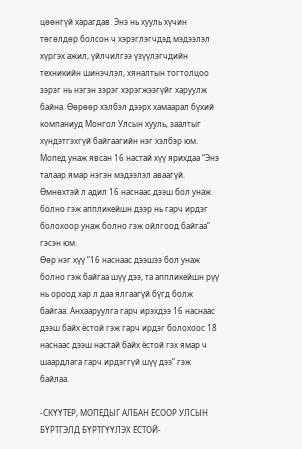цөөнгүй харагдав. Энэ нь хууль хүчин төгөлдөр болсон ч хэрэглэгчдэд мэдээлэл хүргэх ажил, үйлчилгээ үзүүлэгчдийн техникийн шинэчлэл, хяналтын тогтолцоо зэрэг нь нэгэн зэрэг хэрэгжээгүйг харуулж байна. Өөрөөр хэлбэл дээрх хамаарал бүхий компаниуд Монгол Улсын хууль, заалтыг хүндэтгэхгүй байгаагийн нэг хэлбэр юм.
Мопед унаж явсан 16 настай хүү ярихдаа “Энэ талаар ямар нэгэн мэдээлэл аваагүй. Өмнөхтэй л адил 16 наснаас дээш бол унаж болно гэж аппликейшн дээр нь гарч ирдэг болохоор унаж болно гэж ойлгоод байгаа” гэсэн юм.
Өөр нэг хүү “16 наснаас дээшээ бол унаж болно гэж байгаа шүү дээ, та аппликейшн рүү нь ороод хар л даа ялгаагүй бүгд болж байгаа. Анхааруулга гарч ирэхдээ 16 наснаас дээш байх ёстой гэж гарч ирдэг болохоос 18 наснаас дээш настай байх ёстой гэх ямар ч шаардлага гарч ирдэггүй шүү дээ” гэж байлаа.

-СКҮҮТЕР, МОПЕДЫГ АЛБАН ЁСООР УЛСЫН БҮРТГЭЛД БҮРТГҮҮЛЭХ ЁСТОЙ-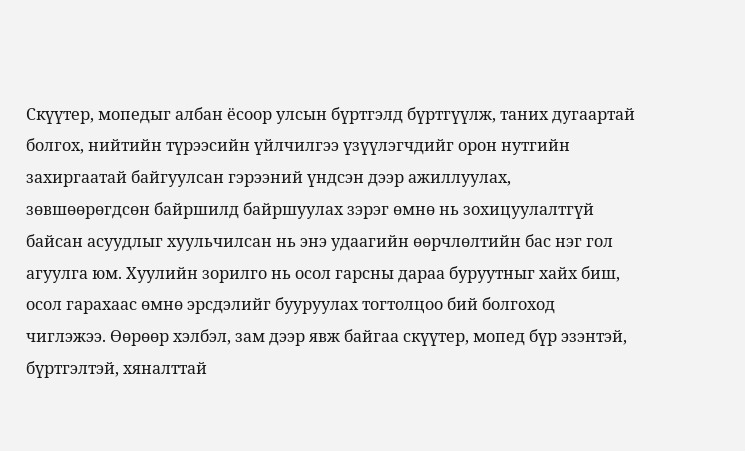Скүүтер, мопедыг албан ёсоор улсын бүртгэлд бүртгүүлж, таних дугаартай болгох, нийтийн түрээсийн үйлчилгээ үзүүлэгчдийг орон нутгийн захиргаатай байгуулсан гэрээний үндсэн дээр ажиллуулах, зөвшөөрөгдсөн байршилд байршуулах зэрэг өмнө нь зохицуулалтгүй байсан асуудлыг хуульчилсан нь энэ удаагийн өөрчлөлтийн бас нэг гол агуулга юм. Хуулийн зорилго нь осол гарсны дараа буруутныг хайх биш, осол гарахаас өмнө эрсдэлийг бууруулах тогтолцоо бий болгоход чиглэжээ. Өөрөөр хэлбэл, зам дээр явж байгаа скүүтер, мопед бүр эзэнтэй, бүртгэлтэй, хяналттай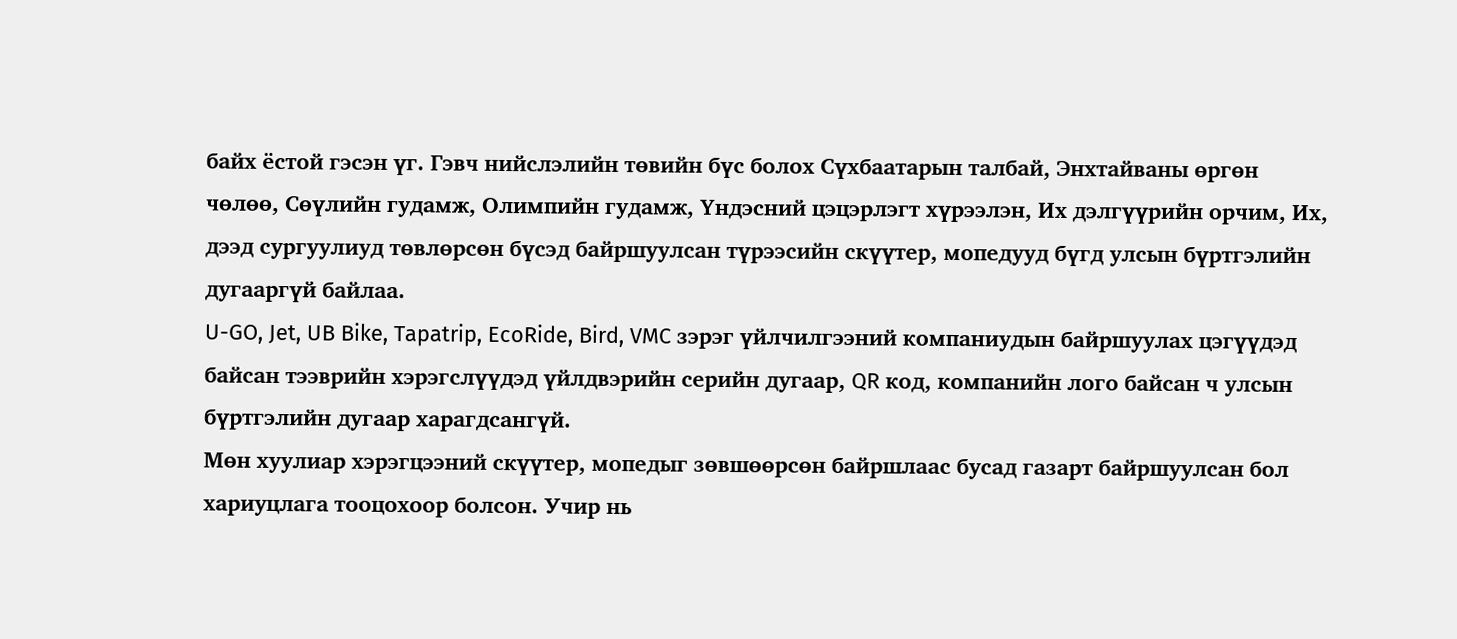байх ёстой гэсэн үг. Гэвч нийслэлийн төвийн бүс болох Сүхбаатарын талбай, Энхтайваны өргөн чөлөө, Сөүлийн гудамж, Олимпийн гудамж, Үндэсний цэцэрлэгт хүрээлэн, Их дэлгүүрийн орчим, Их, дээд сургуулиуд төвлөрсөн бүсэд байршуулсан түрээсийн скүүтер, мопедууд бүгд улсын бүртгэлийн дугааргүй байлаа.
U-GO, Jet, UB Bike, Tapatrip, EcoRide, Bird, VMC зэрэг үйлчилгээний компаниудын байршуулах цэгүүдэд байсан тээврийн хэрэгслүүдэд үйлдвэрийн серийн дугаар, QR код, компанийн лого байсан ч улсын бүртгэлийн дугаар харагдсангүй.
Мөн хуулиар хэрэгцээний скүүтер, мопедыг зөвшөөрсөн байршлаас бусад газарт байршуулсан бол хариуцлага тооцохоор болсон. Учир нь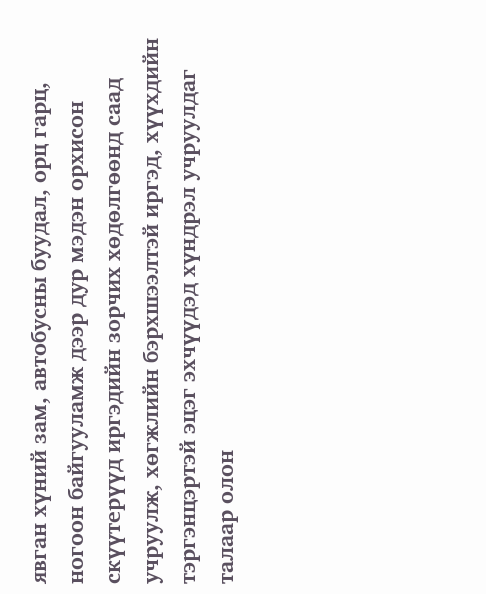явган хүний зам, автобусны буудал, орц гарц, ногоон байгууламж дээр дур мэдэн орхисон скүүтерүүд иргэдийн зорчих хөдөлгөөнд саад учруулж, хөгжлийн бэрхшээлтэй иргэд, хүүхдийн тэргэнцэртэй эцэг эхчүүдэд хүндрэл учруулдаг талаар олон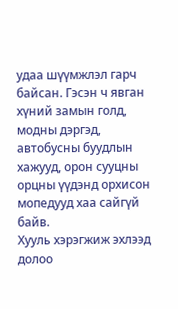удаа шүүмжлэл гарч байсан. Гэсэн ч явган хүний замын голд, модны дэргэд, автобусны буудлын хажууд, орон сууцны орцны үүдэнд орхисон мопедууд хаа сайгүй байв.
Хууль хэрэгжиж эхлээд долоо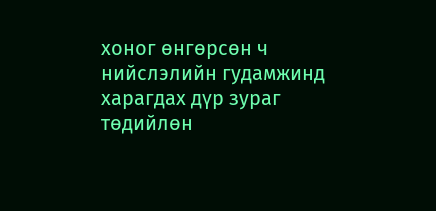хоног өнгөрсөн ч нийслэлийн гудамжинд харагдах дүр зураг төдийлөн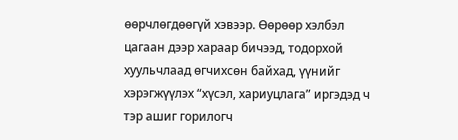өөрчлөгдөөгүй хэвээр. Өөрөөр хэлбэл цагаан дээр хараар бичээд, тодорхой хуульчлаад өгчихсөн байхад, үүнийг хэрэгжүүлэх “хүсэл, хариуцлага” иргэдэд ч тэр ашиг горилогч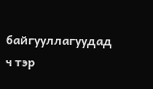байгууллагуудад ч тэр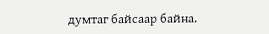думтаг байсаар байна.